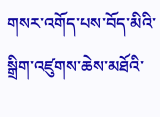གསར་འགོད་པས་བོད་མིའི་སྒྲིག་འཛུགས་ཆེས་མཐོའི་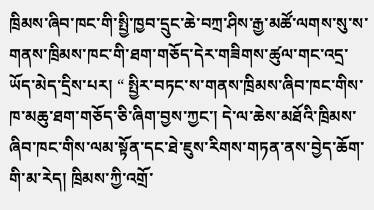ཁྲིམས་ཞིབ་ཁང་གི་སྤྱི་ཁྱབ་དྲུང་ཆེ་བཀྲ་ཤིས་རྒྱ་མཚོ་ལགས་སུ་ས་གནས་ཁྲིམས་ཁང་གི་ཐག་གཅོད་དེར་གཟིགས་ཚུལ་གང་འདྲ་ཡོད་མེད་དྲིས་པར། “ སྤྱིར་བཏང་ས་གནས་ཁྲིམས་ཞིབ་ཁང་གིས་ཁ་མཆུ་ཐག་གཅོད་ཅི་ཞིག་བྱས་ཀྱང་། དེ་ལ་ཆེས་མཐོའི་ཁྲིམས་ཞིབ་ཁང་གིས་ལམ་སྟོན་དང་ཐེ་ཇུས་རིགས་གཏན་ནས་བྱེད་ཆོག་གི་མ་རེད། ཁྲིམས་ཀྱི་འགྲོ་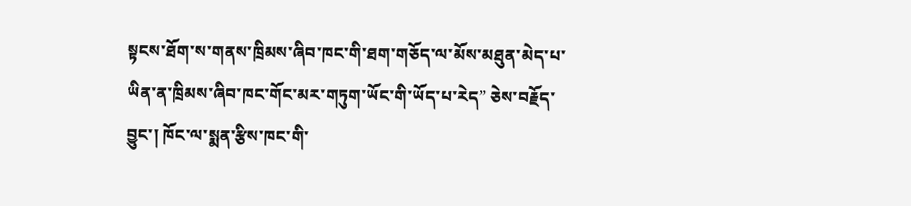སྟངས་ཐོག་ས་གནས་ཁྲིམས་ཞིབ་ཁང་གི་ཐག་གཅོད་ལ་མོས་མཐུན་མེད་པ་ཡིན་ན་ཁྲིམས་ཞིབ་ཁང་གོང་མར་གཏུག་ཡོང་གི་ཡོད་པ་རེད” ཅེས་བརྗོད་བྱུང་། ཁོང་ལ་སྨན་རྩིས་ཁང་གི་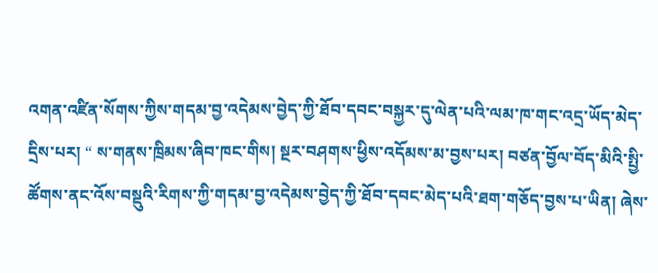འགན་འཛིན་སོགས་ཀྱིས་གདམ་བྱ་འདེམས་བྱེད་ཀྱི་ཐོབ་དབང་བསྐྱར་དུ་ལེན་པའི་ལམ་ཁ་གང་འདྲ་ཡོད་མེད་དྲིས་པར། “ ས་གནས་ཁྲིམས་ཞིབ་ཁང་གིས། སྔར་བཤགས་ཕྱིས་འདོམས་མ་བྱས་པར། བཙན་བྱོལ་བོད་མིའི་སྤྱི་ཚོགས་ནང་འོས་བསྡུའི་རིགས་ཀྱི་གདམ་བྱ་འདེམས་བྱེད་ཀྱི་ཐོབ་དབང་མེད་པའི་ཐག་གཅོད་བྱས་པ་ཡིན། ཞེས་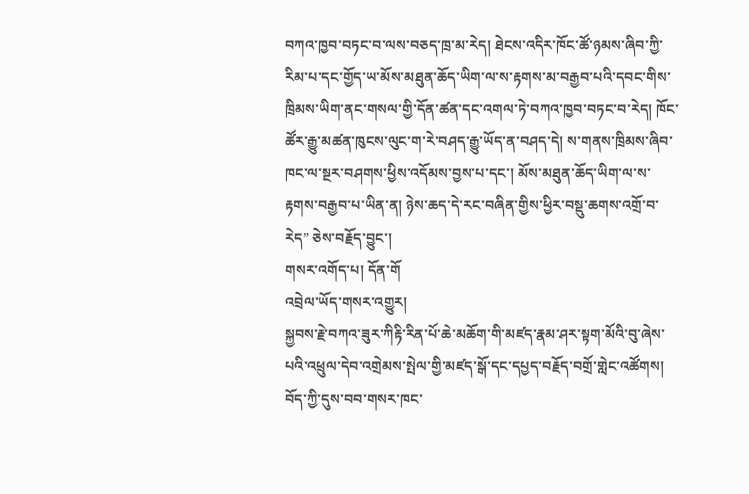བཀའ་ཁྱབ་བཏང་བ་ལས་བཅད་ཁྲ་མ་རེད། ཐེངས་འདིར་ཁོང་ཚོ་ཉམས་ཞིབ་ཀྱི་རིམ་པ་དང་གྱོད་ཡ་མོས་མཐུན་ཆོད་ཡིག་ལ་ས་རྟགས་མ་བརྒྱབ་པའི་དབང་གིས་ཁྲིམས་ཡིག་ནང་གསལ་གྱི་དོན་ཚན་དང་འགལ་ཏེ་བཀའ་ཁྱབ་བཏང་བ་རེད། ཁོང་ཚོར་རྒྱུ་མཚན་ཁུངས་ལུང་ག་རེ་བཤད་རྒྱུ་ཡོད་ན་བཤད་དེ། ས་གནས་ཁྲིམས་ཞིབ་ཁང་ལ་སྔར་བཤགས་ཕྱིས་འདོམས་བྱས་པ་དང་། མོས་མཐུན་ཆོད་ཡིག་ལ་ས་རྟགས་བརྒྱབ་པ་ཡིན་ན། ཉེས་ཆད་དེ་རང་བཞིན་གྱིས་ཕྱིར་བསྡུ་ཆགས་འགྲོ་བ་རེད” ཅེས་བརྗོད་བྱུང་།
གསར་འགོད་པ། དོན་གོ
འབྲེལ་ཡོད་གསར་འགྱུར།
སྐྱབས་རྗེ་བཀའ་ཟུར་ཀིརྟི་རིན་པོ་ཆེ་མཆོག་གི་མཛད་རྣམ་ཤར་སྟག་མོའི་བུ་ཞེས་པའི་འཕྲུལ་དེབ་འགྲེམས་སྤེལ་གྱི་མཛད་སྒོ་དང་དཔྱད་བརྗོད་བགྲོ་གླེང་འཚོགས། བོད་ཀྱི་དུས་བབ་གསར་ཁང་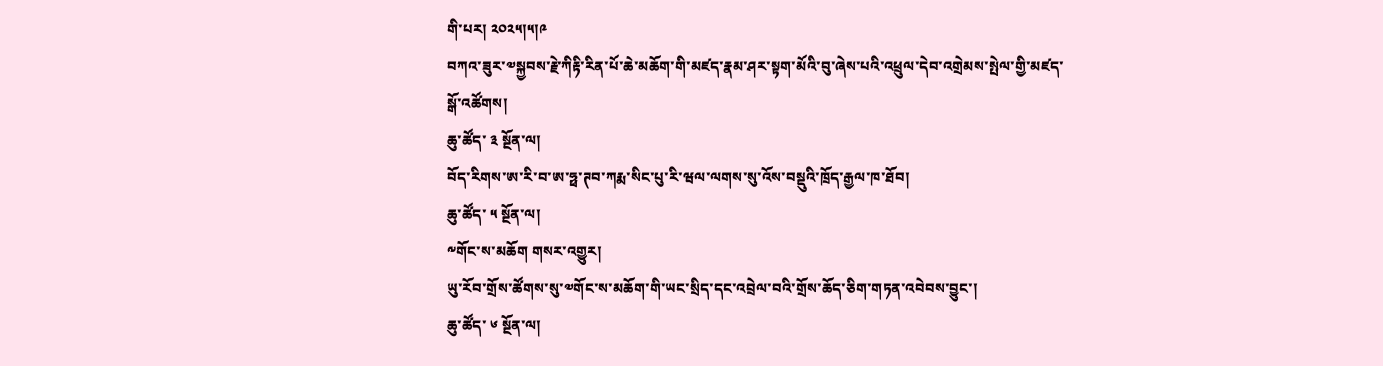གི་པར། ༢༠༢༥།༥།༩
བཀའ་ཟུར་༧སྐྱབས་རྗེ་ཀིརྟི་རིན་པོ་ཆེ་མཆོག་གི་མཛད་རྣམ་ཤར་སྟག་མོའི་བུ་ཞེས་པའི་འཕྲུལ་དེབ་འགྲེམས་སྤེལ་གྱི་མཛད་སྒོ་འཚོགས།
ཆུ་ཚོད་ ༣ སྔོན་ལ།
བོད་རིགས་ཨ་རི་བ་ཨ་ཧྥ་ཊབ་ཀརྨ་སིང་པུ་རི་ཝལ་ལགས་སུ་འོས་བསྡུའི་ཁྲོད་རྒྱལ་ཁ་ཐོབ།
ཆུ་ཚོད་ ༥ སྔོན་ལ།
༸གོང་ས་མཆོག གསར་འགྱུར།
ཡུ་རོབ་གྲོས་ཚོགས་སུ་༧གོང་ས་མཆོག་གི་ཡང་སྲིད་དང་འབྲེལ་བའི་གྲོས་ཆོད་ཅིག་གཏན་འབེབས་བྱུང་།
ཆུ་ཚོད་ ༦ སྔོན་ལ།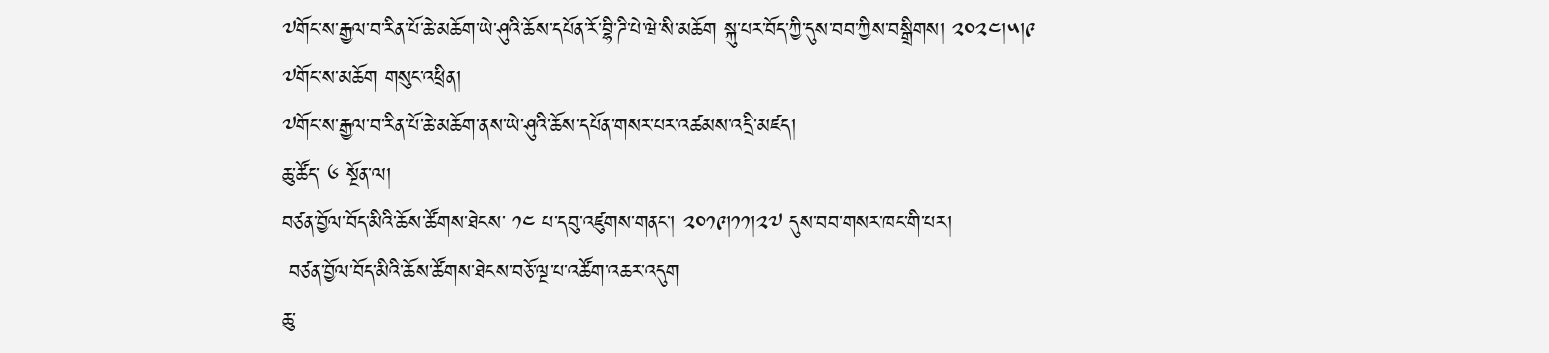༧གོང་ས་རྒྱལ་བ་རིན་པོ་ཆེ་མཆོག་ཡེ་ཤུའི་ཆོས་དཔོན་རོ་བྷི་ཌི་པེ་ཝེ་སི་མཆོག སྐུ་པར་བོད་ཀྱི་དུས་བབ་ཀྱིས་བསྒྲིགས། ༢༠༢༤།༥།༩
༧གོང་ས་མཆོག གསུང་འཕྲིན།
༧གོང་ས་རྒྱལ་བ་རིན་པོ་ཆེ་མཆོག་ནས་ཡེ་ཤུའི་ཆོས་དཔོན་གསར་པར་འཚམས་འདྲི་མཛད།
ཆུ་ཚོད་ ༦ སྔོན་ལ།
བཙན་བྱོལ་བོད་མིའི་ཆོས་ཚོགས་ཐེངས་ ༡༤ པ་དབུ་འཛུགས་གནང་། ༢༠༡༩།༡༡།༢༧ དུས་བབ་གསར་ཁང་གི་པར།
 བཙན་བྱོལ་བོད་མིའི་ཆོས་ཚོགས་ཐེངས་བཅོ་ལྔ་པ་འཚོག་འཆར་འདུག
ཆུ་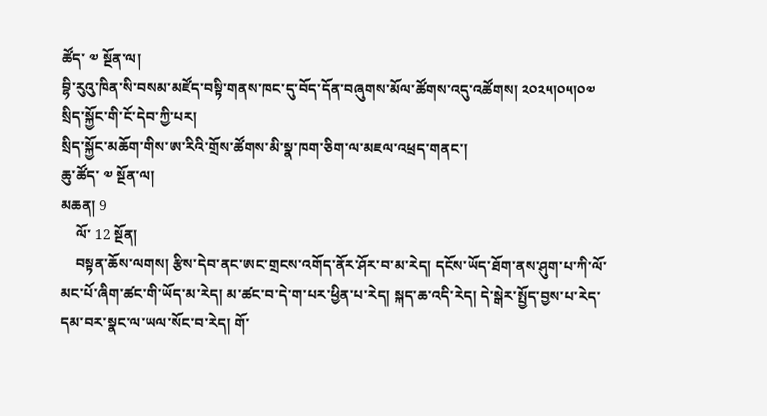ཚོད་ ༧ སྔོན་ལ།
བྷི་རུའུ་ཁིན་སི་བསམ་མཛོད་བསྟི་གནས་ཁང་དུ་བོད་དོན་བཞུགས་མོལ་ཚོགས་འདུ་འཚོགས། ༢༠༢༥།༠༥།༠༧ སྲིད་སྐྱོང་གི་ངོ་དེབ་ཀྱི་པར།
སྲིད་སྐྱོང་མཆོག་གིས་ཨ་རིའི་གྲོས་ཚོགས་མི་སྣ་ཁག་ཅིག་ལ་མཇལ་འཕྲད་གནང་།
ཆུ་ཚོད་ ༧ སྔོན་ལ།
མཆན། 9
    ལོ་ 12 སྔོན།
    བསྟན་ཆོས་ལགས། རྩིས་དེབ་ནང་ཨང་གྲངས་འགོད་ནོར་ཤོར་བ་མ་རེད། དངོས་ཡོད་ཐོག་ནས་ཤུག་པ་ཀི་ལོ་མང་པོ་ཞིག་ཚང་གི་ཡོད་མ་རེད། མ་ཚང་བ་དེ་ག་པར་ཕྱིན་པ་རེད། སྐད་ཆ་འདི་རེད། དེ་སྒེར་སྤྱོད་བྱས་པ་རེད་དམ་བར་སྣང་ལ་ཡལ་སོང་བ་རེད། གོ་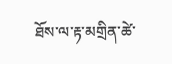ཐོས་ལ་རྟ་མགྲིན་ཚེ་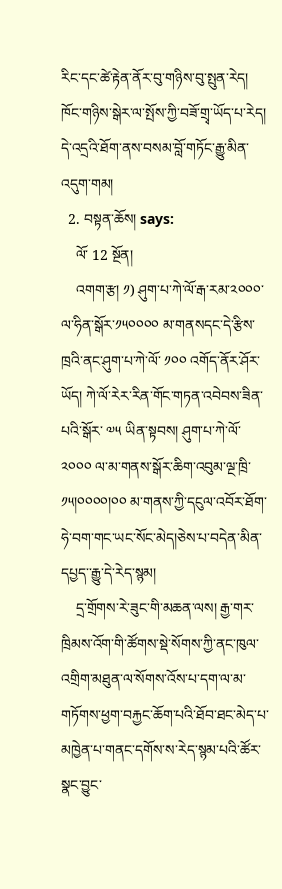རིང་དང་ཚེ་རྟེན་ནོར་བུ་གཉིས་བུ་སྤུན་རེད། ཁོང་གཉིས་སྒེར་ལ་སྤོས་ཀྱི་བཟོ་གྲྭ་ཡོད་པ་རེད། དེ་འདྲའི་ཐོག་ནས་བསམ་བློ་གཏོང་རྒྱུ་མིན་འདུག་གམ།
  2. བསྟན་ཆོས། says:
    ལོ་ 12 སྔོན།
    འགག་རྩ། ༡) ཤུག་པ་ཀེ་ལོ་རྒ་རམ་༢༠༠༠་ལ་ཧིན་སྒོར་༡༥༠༠༠༠ མ་གནསདང་དེ་རྩིས་ཁྲའི་ནང་ཤུག་པ་ཀེ་ལོ་ ༡༠༠ འགོད་ནོར་ཤོར་ཡོད། ཀེ་ལོ་རེར་རིན་གོང་གཏན་འབེབས་ཟིན་པའི་སྒོར་ ༧༥ ཡིན་སྟབས། ཤུག་པ་ཀེ་ལོ་ ༢༠༠༠ ལ་མ་གནས་སྒོར་ཆིག་འབུམ་ལྔ་ཁྲི་ ༡༥།༠༠༠༠།༠༠ མ་གནས་ཀྱི་དངུལ་འབོར་ཐོག་ཧེ་བག་གང་ཡང་སོང་མེད།ཅེས་པ་བདེན་མིན་དཔྱད་་རྒྱུ་དེ་རེད་སྙམ།
    དྲ་གྲོགས་རེ་ཟུང་གི་མཆན་ལས། རྒྱ་གར་ཁྲིམས་འོག་གི་ཚོགས་སྡེ་སོགས་ཀྱི་ནང་ཁུལ་འགྲིག་མཐུན་ལ་སོགས་འོས་པ་དག་ལ་མ་གཏོགས་ཕྱག་བརྐྱང་ཆོག་པའི་ཐོབ་ཐང་མེད་པ་མཁྱེན་པ་གནང་དགོས་ས་རེད་སྙམ་པའི་ཚོར་སྣང་བྱུང་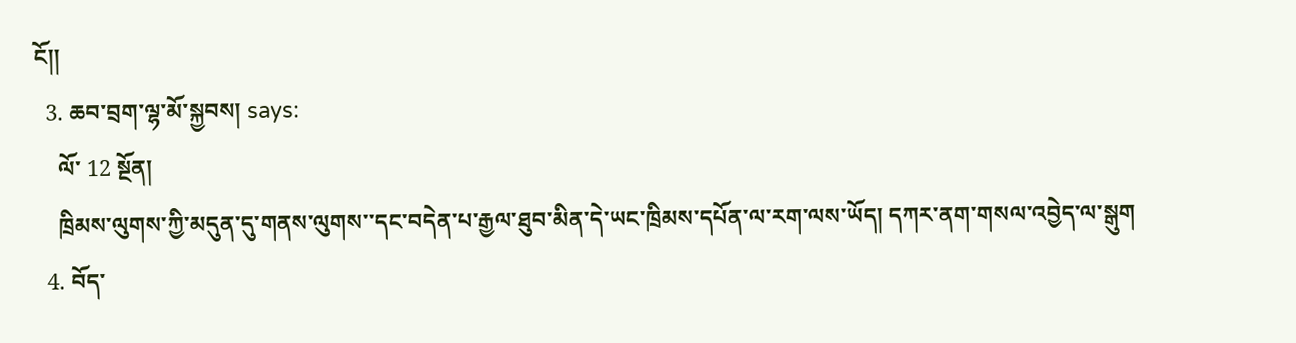ངོ།།
  3. ཆབ་བྲག་ལྷ་མོ་སྐྱབས། says:
    ལོ་ 12 སྔོན།
    ཁྲིམས་ལུགས་ཀྱི་མདུན་དུ་གནས་ལུགས་་དང་བདེན་པ་རྒྱལ་ཐུབ་མིན་དེ་ཡང་ཁྲིམས་དཔོན་ལ་རག་ལས་ཡོད། དཀར་ནག་གསལ་འབྱེད་ལ་སྒུག
  4. བོད་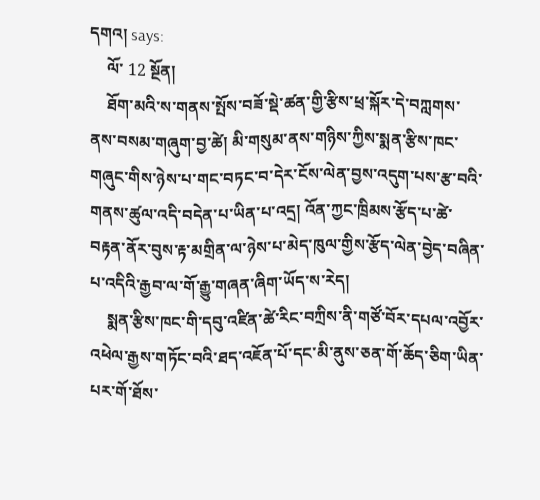དགའ། says:
    ལོ་ 12 སྔོན།
    ཐོག་མའི་ས་གནས་སྤོས་བཟོ་སྡེ་ཚན་གྱི་རྩིས་ཕྲ་སྐོར་དེ་བཀླགས་ནས་བསམ་གཞུག་བྱ་ཚེ། མི་གསུམ་ནས་གཉིས་ཀྱིས་སྨན་རྩིས་ཁང་གཞུང་གིས་ཉེས་པ་གང་བཏང་བ་དེར་ངོས་ལེན་བྱས་འདུག་པས་རྩ་བའི་གནས་ཚུལ་འདི་བདེན་པ་ཡིན་པ་འདྲ། འོན་ཀྱང་ཁྲིམས་རྩོད་པ་ཚེ་བརྟན་ནོར་བུས་རྟ་མགྲིན་ལ་ཉེས་པ་མེད་ཁུལ་གྱིས་རྩོད་ལེན་བྱེད་བཞིན་པ་འདིའི་རྒྱབ་ལ་གོ་རྒྱུ་གཞན་ཞིག་ཡོད་ས་རེད།
    སྨན་རྩིས་ཁང་གི་དབུ་འཛིན་ཚེ་རིང་བཀྲིས་ནི་གཙོ་བོར་དཔལ་འབྱོར་འཕེལ་རྒྱས་གཏོང་བའི་ཐད་འཇོན་པོ་དང་མི་ནུས་ཅན་གོ་ཆོད་ཅིག་ཡིན་པར་གོ་ཐོས་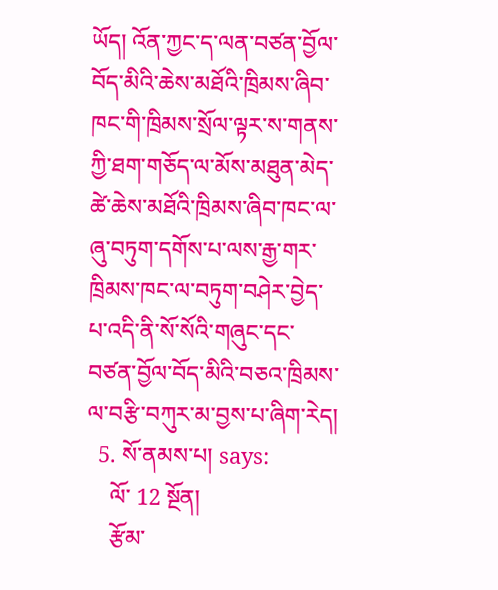ཡོད། འོན་ཀྱང་ད་ལན་བཙན་བྱོལ་བོད་མིའི་ཆེས་མཐོའི་ཁྲིམས་ཞིབ་ཁང་གི་ཁྲིམས་སྲོལ་ལྟར་ས་གནས་ཀྱི་ཐག་གཅོད་ལ་མོས་མཐུན་མེད་ཚེ་ཆེས་མཐོའི་ཁྲིམས་ཞིབ་ཁང་ལ་ཞུ་བཏུག་དགོས་པ་ལས་རྒྱ་གར་ཁྲིམས་ཁང་ལ་བཏུག་བཤེར་བྱེད་པ་འདི་ནི་སོ་སོའི་གཞུང་དང་བཙན་བྱོལ་བོད་མིའི་བཅའ་ཁྲིམས་ལ་བརྩི་བཀུར་མ་བྱས་པ་ཞིག་རེད།
  5. སོ་ནམས་པ། says:
    ལོ་ 12 སྔོན།
    རྩོམ་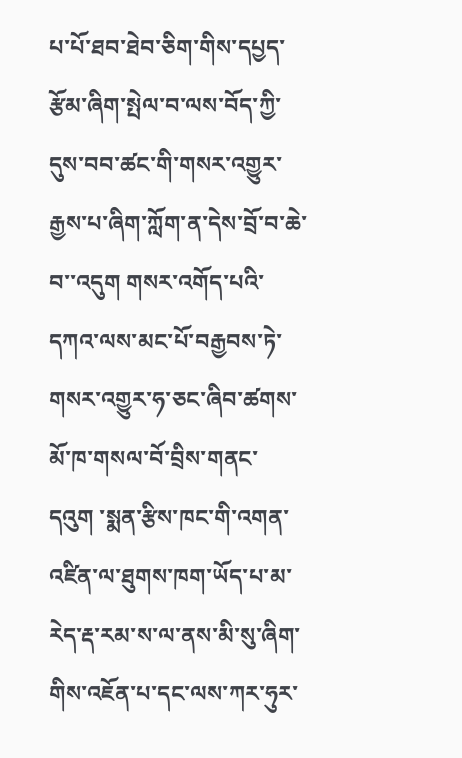པ་པོ་ཐབ་ཐེབ་ཅིག་གིས་དཔྱད་རྩོམ་ཞིག་སྤེལ་བ་ལས་བོད་ཀྱི་དུས་བབ་ཚང་གི་གསར་འགྱུར་རྒྱས་པ་ཞིག་ཀློག་ན་དེས་བྲོ་བ་ཆེ་བ་་འདུག གསར་འགོད་པའི་དཀའ་ལས་མང་པོ་བརྒྱབས་ཏེ་གསར་འགྱུར་ཧ་ཅང་ཞིབ་ཚགས་མོ་ཁ་གསལ་བོ་བྲིས་གནང་དའུག ་སྨན་རྩིས་ཁང་གི་འགན་འཛིན་ལ་ཐུགས་ཁག་ཡོད་པ་མ་རེད་རྡ་རམ་ས་ལ་ནས་མི་སུ་ཞིག་གིས་འཇོན་པ་དང་ལས་ཀར་ཧུར་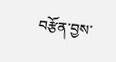བརྩོན་བྱས་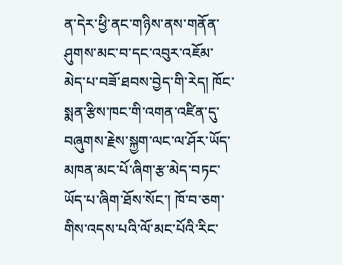ན་དེར་ཕྱི་ནང་གཉིས་ནས་གནོན་ཤུགས་མང་བ་དང་འབུར་འཇོམ་མེད་པ་བཟོ་ཐབས་བྱེད་གི་རེད། ཁོང་སྨན་རྩིས་ཁང་གི་འགན་འཛིན་དུ་བཞུགས་རྗེས་སྐྱག་ལང་ལ་ཤོར་ཡོད་མཁན་མང་པོ་ཞིག་རྩ་མེད་བཏང་ཡོད་པ་ཞིག་ཐོས་སོང་། ཁོ་བ་ཅག་གིས་འདས་པའི་ལོ་མང་པོའི་རིང་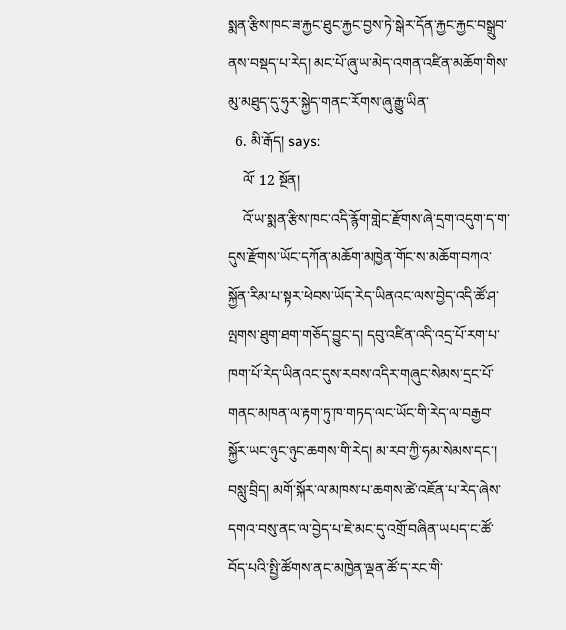སྨན་རྩིས་ཁང་ཟ་རྐྱང་ཐུང་རྐྱང་བྱས་ཏེ་སྒེར་དོན་རྐྱང་རྐྱང་བསྒྲུབ་ནས་བསྡད་པ་རེད། མང་པོ་ཞུ་ཡ་མེད་འགན་འཛིན་མཆོག་གིས་མུ་མཐུད་དུ་ཧུར་སྐྱེད་གནང་རོགས་ཞུ་རྒྱུ་ཡིན་
  6. མི་རྒོད། says:
    ལོ་ 12 སྔོན།
    འོ་ཡ་སྨན་རྩིས་ཁང་འདི་རྙོག་གླེང་རྫོགས་ཞེ་དྲག་འདུག་ད་ག་དུས་རྫོགས་ཡོང་དཀོན་མཆོག་མཁྱེན་གོང་ས་མཆོག་བཀའ་སྐྱོན་རིམ་པ་སྟར་ཕེབས་ཡོད་རེད་ཡིནའང་ལས་བྱེད་འདི་ཚོ་ཤ་ལྤགས་ཐུག་ཐག་གཅོད་བྱུང་ད། དབུ་འཛིན་འདི་འདྲ་པོ་རག་པ་ཁག་པོ་རེད་ཡིནའང་དུས་རབས་འདིར་གཞུང་སེམས་དྲང་པོ་གནང་མཁན་ལ་རྟག་ཏུ་ཁ་གཏད་ལང་ཡོང་གི་རེད་ལ་བརྒྱབ་སྐྱོར་ཡང་ཉུང་ཉུང་ཆགས་གི་རེད། མ་རབ་ཀྱི་ཧམ་སེམས་དང་། བསླུ་བྲིད། མགོ་སྐོར་ལ་མཁས་པ་ཆགས་ཚེ་འཇོན་པ་རེད་ཞེས་དགའ་བསུ་ནང་ལ་བྱེད་པ་ཇེ་མང་དུ་འགྲོ་བཞིན་ཡཔད་ང་ཚོ་བོད་པའི་སྤྱི་ཚོགས་ནང་མཁྱེན་ལྡན་ཚོ་ད་རང་གི་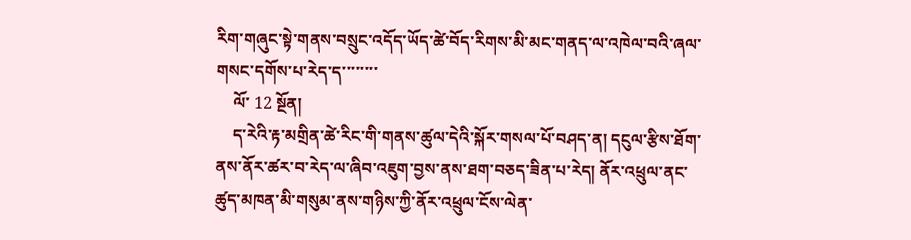རིག་གཞུང་སྟེ་གནས་བསྲུང་འདོད་ཡོད་ཚེ་བོད་རིགས་མི་མང་གནད་ལ་འཁེལ་བའི་ཞལ་གསང་དགོས་པ་རེད་ད་་་་་་་་
    ལོ་ 12 སྔོན།
    ད་རེའི་རྟ་མགྲིན་ཚེ་རིང་གི་གནས་ཚུལ་དེའི་སྐོར་གསལ་པོ་བཤད་ན། དངུལ་རྩིས་ཐོག་ནས་ནོར་ཚར་བ་རེད་ལ་ཞིབ་འཇུག་བྱས་ནས་ཐག་བཅད་ཟིན་པ་རེད། ནོར་འཕྲུལ་ནང་ཚུད་མཁན་མི་གསུམ་ནས་གཉིས་ཀྱི་ནོར་འཕྲུལ་ངོས་ལེན་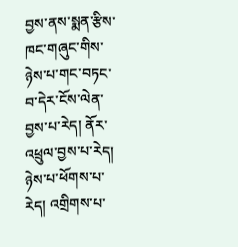བྱས་ནས་སྨན་རྩིས་ཁང་གཞུང་གིས་ཉེས་པ་གང་བཏང་བ་དེར་ངོས་ལེན་བྱས་པ་རེད། ནོར་འཕྲུལ་བྱས་པ་རེད། ཉེས་པ་ཕོགས་པ་རེད། འགྲིགས་པ་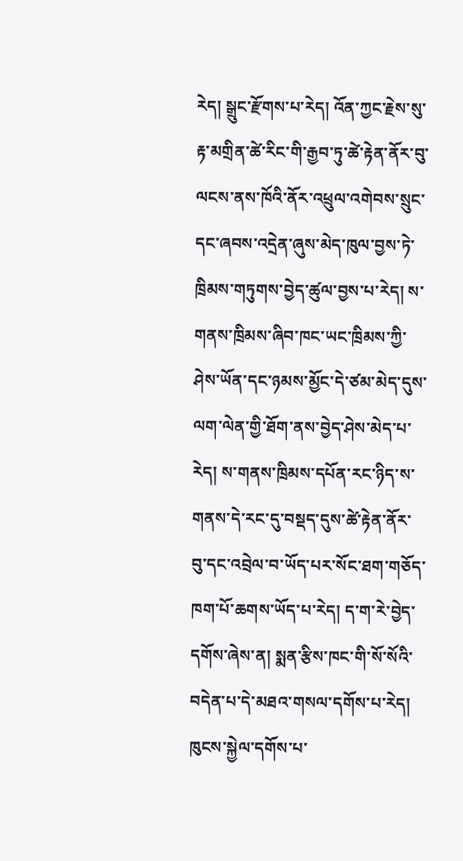རེད། སྒྲུང་རྫོགས་པ་རེད། འོན་ཀྱང་རྗེས་སུ་རྟ་མགྲིན་ཚེ་རིང་གི་རྒྱབ་ཏུ་ཚེ་རྟེན་ནོར་བུ་ལངས་ནས་ཁོའི་ནོར་འཕྲུལ་འགེབས་སྲུང་དང་ཞབས་འདྲེན་ཞུས་མེད་ཁུལ་བྱས་ཏེ་ཁྲིམས་གཏུགས་བྱེད་ཚུལ་བྱས་པ་རེད། ས་གནས་ཁྲིམས་ཞིབ་ཁང་ཡང་ཁྲིམས་ཀྱི་ཤེས་ཡོན་དང་ཉམས་མྱོང་དེ་ཙམ་མེད་དུས་ལག་ལེན་གྱི་ཐོག་ནས་བྱེད་ཤེས་མེད་པ་རེད། ས་གནས་ཁྲིམས་དཔོན་རང་ཉིད་ས་གནས་དེ་རང་དུ་བསྡད་དུས་ཚེ་རྟེན་ནོར་བུ་དང་འབྲེལ་བ་ཡོད་པར་སོང་ཐག་གཅོད་ཁག་པོ་ཆགས་ཡོད་པ་རེད། ད་ག་རེ་བྱེད་དགོས་ཞེས་ན། སྨན་རྩིས་ཁང་གི་སོ་སོའི་བདེན་པ་དེ་མཐའ་གསལ་དགོས་པ་རེད། ཁུངས་སྐྱེལ་དགོས་པ་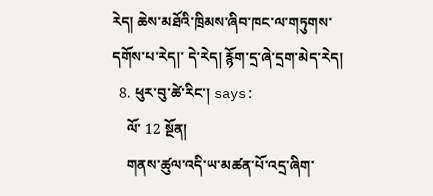རེད། ཆེས་མཐོའི་ཁྲིམས་ཞིབ་ཁང་ལ་གཏུགས་དགོས་པ་རེད།་ དེ་རེད། རྙོག་དྲ་ཞེ་དྲག་མེད་རེད།
  8. ཕུར་བུ་ཚེ་རིང་། says:
    ལོ་ 12 སྔོན།
    གནས་ཚུལ་འདི་ཡ་མཚན་པོ་འདྲ་ཞིག་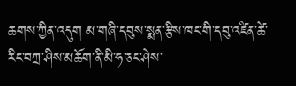ཆགས་ཀྱིན་འདུག མ་གཞི་དབུས་སྨན་རྩིས་ཁང་གི་དབུ་འཛིན་ཚེ་རིང་བཀྲ་ཤིས་མཆོག་ནི་མི་ཧ་ཅང་ཤེས་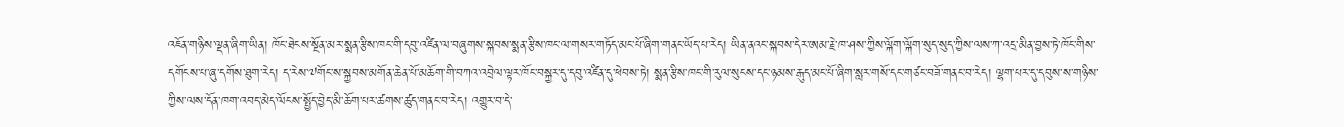འཇོན་གཉིས་ལྡན་ཞིག་ཡིན། ཁོང་ཐེངས་སྔོན་མར་སྨན་རྩིས་ཁང་གི་དབུ་འཛིན་ལ་བཞུགས་སྐབས་སྨན་རྩིས་ཁང་ལ་གསར་གཏོད་མང་པོ་ཞིག་གནང་ཡོད་པ་རེད། ཡིན་ནའང་སྐབས་དེར་ཨམ་རྗེ་ཁ་ཤས་ཀྱིས་ལྐོག་ལྐོག་སུད་སུད་ཀྱིས་ལས་ཀ་འདྲ་མིན་བྱས་ཏེ་ཁོང་གིས་དགོངས་པ་ཞུ་དགོས་ཐུག་རེད། ད་རེས་༧གོང་ས་སྐྱབས་མགོན་ཆེན་པོ་མཆོག་གི་བཀའ་འབྲེལ་ལྟར་ཁོང་བསྐྱར་དུ་དབུ་འཛིན་དུ་ཕེབས་ཏེ། སྨན་རྩིས་ཁང་གི་རུལ་སུངས་དང་ཉམས་རྒུད་མང་པོ་ཞིག་སླར་གསོ་དང་གཙང་བཟོ་གནང་བ་རེད། ལྷག་པར་དུ་དབུས་ས་གཉིས་ཀྱིས་ལས་དོན་ཁག་འབད་མེད་ལོངས་སྤྱོད་བྱེད་མི་ཆོག་པར་ཚགས་ཚུད་གནང་བ་རེད། འགྱུར་བ་དེ་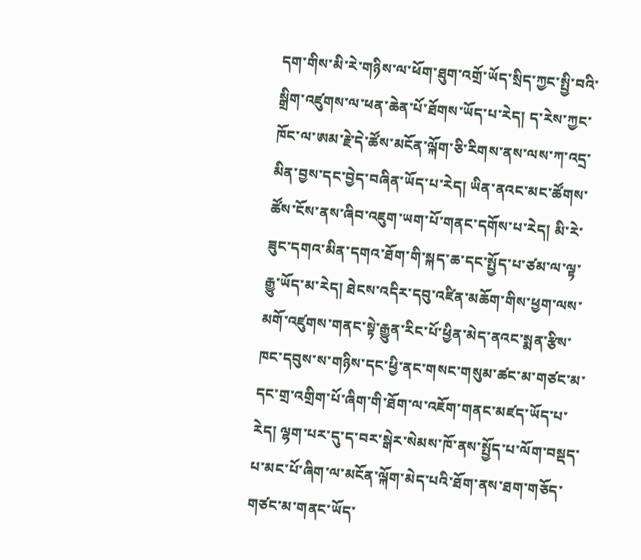དག་གིས་མི་རེ་གཉིས་ལ་ཕོག་ཐུག་འགྲོ་ཡོད་སྲིད་ཀྱང་སྤྱི་བའི་སྒྲིག་འཛུགས་ལ་ཕན་ཆེན་པོ་ཐོགས་ཡོད་པ་རེད། ད་རེས་ཀྱང་ཁོང་ལ་ཨམ་རྗེ་དེ་ཚོས་མངོན་ལྐོག་ཅི་རིགས་ནས་ལས་ཀ་འདྲ་མིན་བྱས་དང་བྱེད་བཞིན་ཡོད་པ་རེད། ཡིན་ནའང་མང་ཚོགས་ཚོས་ངོས་ནས་ཞིབ་འཇུག་ཡག་པོ་གནང་དགོས་པ་རེད། མི་རེ་ཟུང་དགའ་མིན་དགའ་ཐོག་གི་སྐད་ཆ་དང་སྤྱོད་པ་ཙམ་ལ་ལྟ་རྒྱུ་ཡོད་མ་རེད། ཐེངས་འདིར་དབུ་འཛིན་མཆོག་གིས་ཕྱག་ལས་མགོ་འཛུགས་གནང་སྟེ་རྒྱུན་རིང་པོ་ཕྱིན་མེད་ནའང་སྨན་རྩིས་ཁང་དབུས་ས་གཉིས་དང་ཕྱི་ནང་གསང་གསུམ་ཚང་མ་གཙང་མ་དང་གྲ་འགྲིག་པོ་ཞིག་གི་ཐོག་ལ་འཇོག་གནང་མཛད་ཡོད་པ་རེད། ལྷག་པར་དུ་ད་བར་སྒེར་སེམས་ཁོ་ནས་སྤྱོད་པ་ལོག་བསྡད་པ་མང་པོ་ཞིག་ལ་མངོན་ལྐོག་མེད་པའི་ཐོག་ནས་ཐག་གཅོད་གཙང་མ་གནང་ཡོད་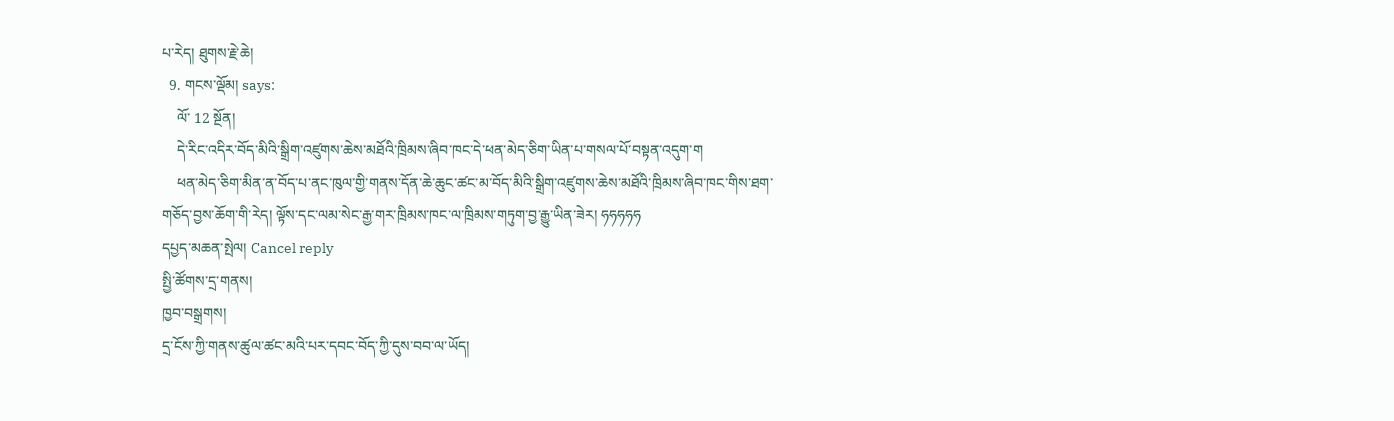པ་རེད། ཐུགས་རྗེ་ཆེ།
  9. གངས་ལྡོམ། says:
    ལོ་ 12 སྔོན།
    དེ་རིང་འདིར་བོད་མིའི་སྒྲིག་འཛུགས་ཆེས་མཐོའི་ཁྲིམས་ཞིབ་ཁང་དེ་ཕན་མེད་ཅིག་ཡིན་པ་གསལ་པོ་བསྟན་འདུག་ག
    ཕན་མེད་ཅིག་མིན་ན་བོད་པ་ནང་ཁུལ་གྱི་གནས་དོན་ཆེ་ཆུང་ཚང་མ་བོད་མིའི་སྒྲིག་འཛུགས་ཆེས་མཐོའི་ཁྲིམས་ཞིབ་ཁང་གིས་ཐག་གཅོད་བྱས་ཆོག་གི་རེད། ལྟོས་དང་ལམ་སེང་རྒྱ་གར་ཁྲིམས་ཁང་ལ་ཁྲིམས་གཏུག་བྱ་རྒྱུ་ཡིན་ཟེར། ཧཧཧཧཧ
དཔྱད་མཆན་སྤེལ། Cancel reply
སྤྱི་ཚོགས་དྲ་གནས།
ཁྱབ་བསྒྲགས།
དྲ་ངོས་ཀྱི་གནས་ཚུལ་ཚང་མའི་པར་དབང་བོད་ཀྱི་དུས་བབ་ལ་ཡོད།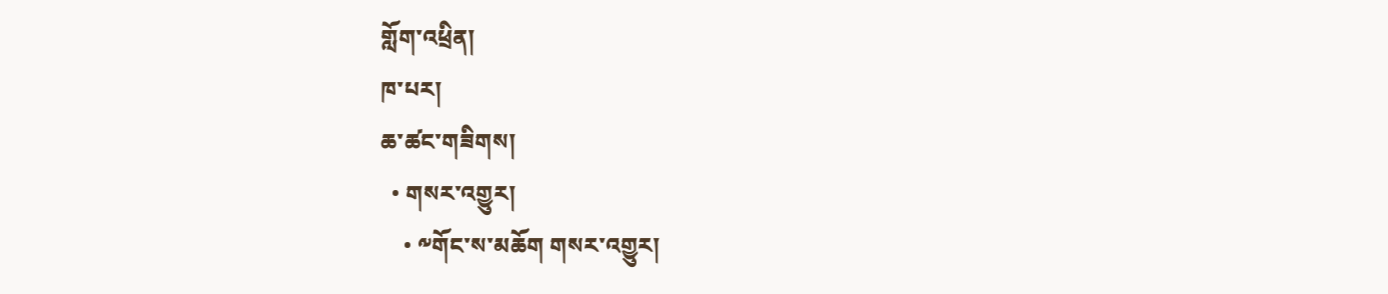གློག་འཕྲིན།
ཁ་པར།
ཆ་ཚང་གཟིགས།
  • གསར་འགྱུར།
    • ༸གོང་ས་མཆོག གསར་འགྱུར།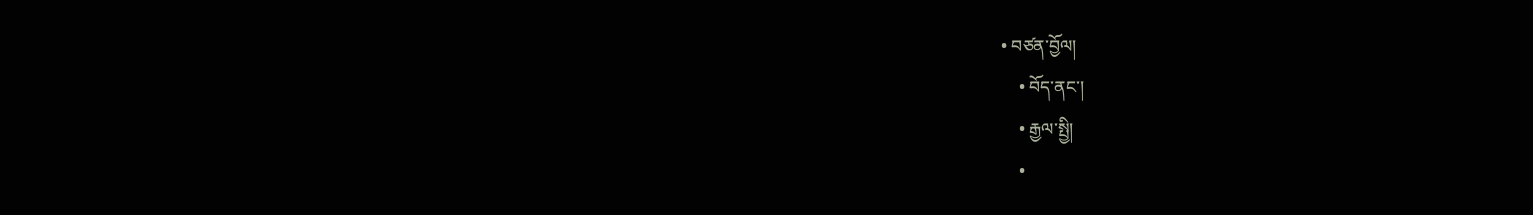• བཙན་བྱོལ།
    • བོད་ནང་།
    • རྒྱལ་སྤྱི།
    •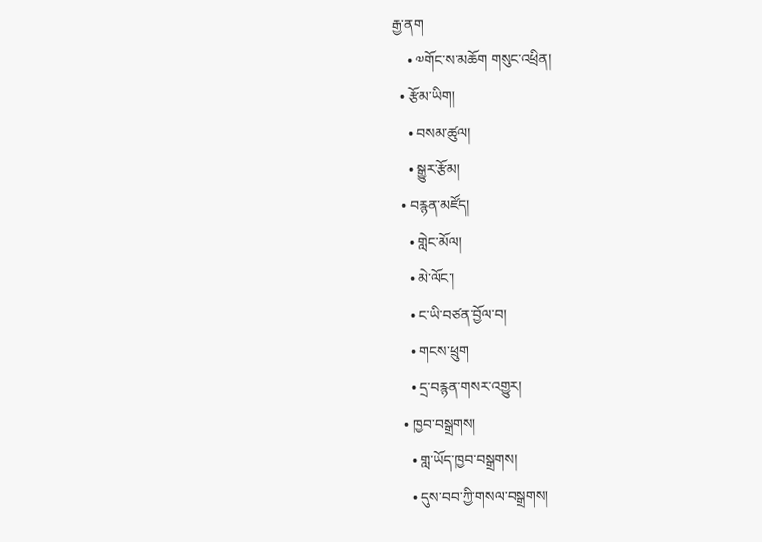རྒྱ་ནག
    • ༧གོང་ས་མཆོག གསུང་འཕྲིན།
  • རྩོམ་ཡིག།
    • བསམ་ཚུལ།
    • སྒྱུར་རྩོམ།
  • བརྙན་མཛོད།
    • གླེང་མོལ།
    • མེ་ལོང་།
    • ང་ཡི་བཙན་བྱོལ་བ།
    • གངས་ཕྲུག
    • དྲ་བརྙན་གསར་འགྱུར།
  • ཁྱབ་བསྒྲགས།
    • གླ་ཡོད་ཁྱབ་བསྒྲགས།
    • དུས་བབ་ཀྱི་གསལ་བསྒྲགས།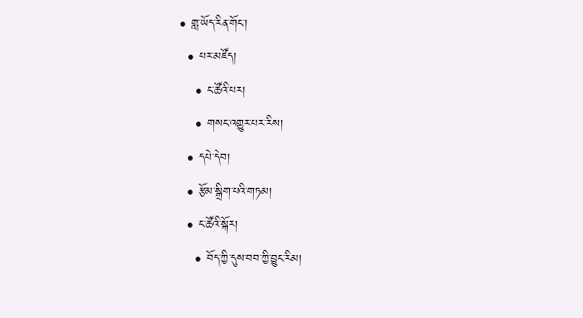• གླ་ཡོད་རིན་གོང་།
  • པར་མཛོད།
    • ང་ཚོའི་པར།
    • གསང་འགྱུར་པར་རིས།
  • དཔེ་དེབ།
  • རྩོམ་སྒྲིག་པའི་གཏམ།
  • ང་ཚོའི་སྐོར།
    • བོད་ཀྱི་དུས་བབ་ཀྱི་བྱུང་རིམ།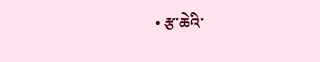• རྩ་ཆེའི་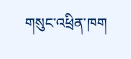གསུང་འཕྲིན་ཁག